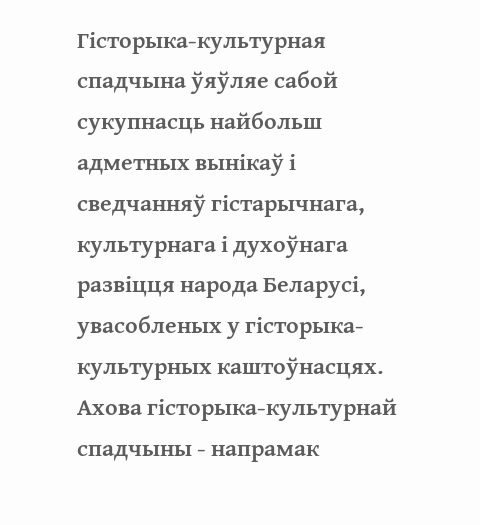Гісторыка-культурная спадчына ўяўляе сабой сукупнасць найбольш адметных вынікаў і сведчанняў гістарычнага, культурнага і духоўнага развіцця народа Беларусі, увасобленых у гісторыка-культурных каштоўнасцях.
Ахова гісторыка-культурнай спадчыны - напрамак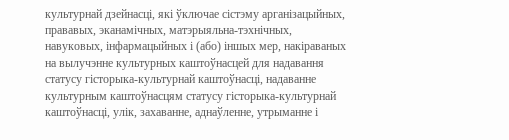культурнай дзейнасці, які ўключае сістэму арганізацыйных, прававых, эканамічных, матэрыяльна-тэхнічных, навуковых, інфармацыйных і (або) іншых мер, накіраваных на вылучэнне культурных каштоўнасцей для надавання статусу гісторыка-культурнай каштоўнасці, надаванне культурным каштоўнасцям статусу гісторыка-культурнай каштоўнасці, улік, захаванне, аднаўленне, утрыманне і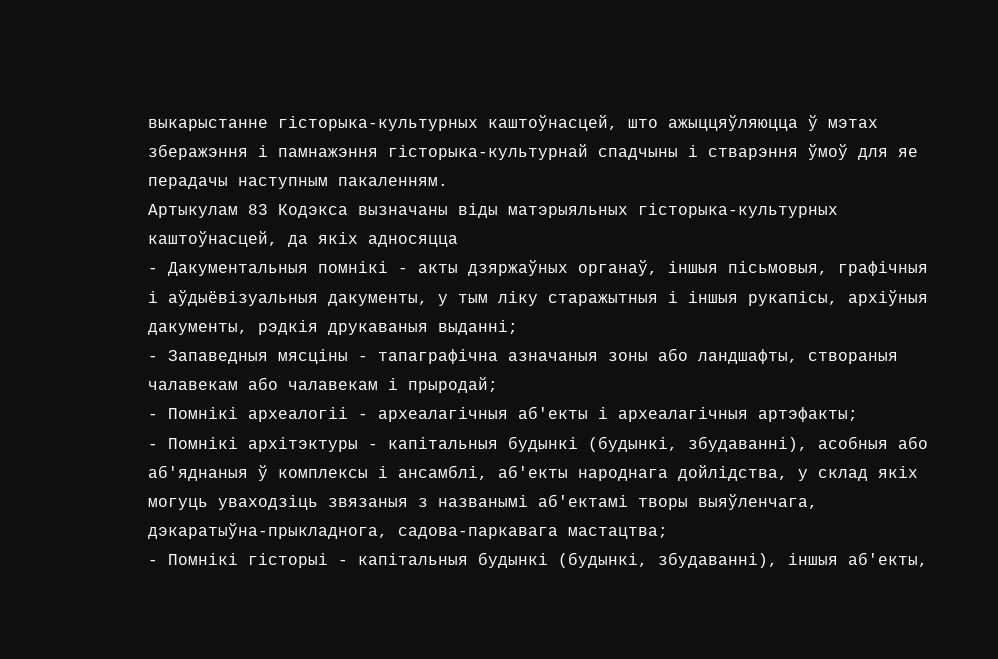выкарыстанне гісторыка-культурных каштоўнасцей, што ажыццяўляюцца ў мэтах зберажэння і памнажэння гісторыка-культурнай спадчыны і стварэння ўмоў для яе перадачы наступным пакаленням.
Артыкулам 83 Кодэкса вызначаны віды матэрыяльных гісторыка-культурных каштоўнасцей, да якіх адносяцца
- Дакументальныя помнікі - акты дзяржаўных органаў, іншыя пісьмовыя, графічныя і аўдыёвізуальныя дакументы, у тым ліку старажытныя і іншыя рукапісы, архіўныя дакументы, рэдкія друкаваныя выданні;
- Запаведныя мясціны - тапаграфічна азначаныя зоны або ландшафты, створаныя чалавекам або чалавекам і прыродай;
- Помнікі археалогіі - археалагічныя аб'екты і археалагічныя артэфакты;
- Помнікі архітэктуры - капітальныя будынкі (будынкі, збудаванні), асобныя або аб'яднаныя ў комплексы і ансамблі, аб'екты народнага дойлідства, у склад якіх могуць уваходзіць звязаныя з названымі аб'ектамі творы выяўленчага, дэкаратыўна-прыкладнога, садова-паркавага мастацтва;
- Помнікі гісторыі - капітальныя будынкі (будынкі, збудаванні), іншыя аб'екты,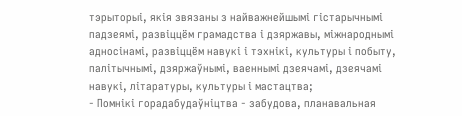тэрыторыі, якія звязаны з найважнейшымі гістарычнымі падзеямі, развіццём грамадства і дзяржавы, міжнароднымі адносінамі, развіццём навукі і тэхнікі, культуры і побыту, палітычнымі, дзяржаўнымі, ваеннымі дзеячамі, дзеячамі навукі, літаратуры, культуры і мастацтва;
- Помнікі горадабудаўніцтва - забудова, планавальная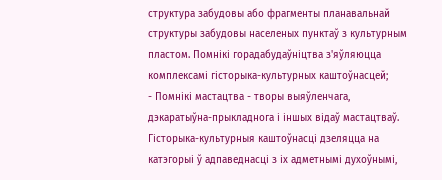структура забудовы або фрагменты планавальнай структуры забудовы населеных пунктаў з культурным пластом. Помнікі горадабудаўніцтва з'яўляюцца комплексамі гісторыка-культурных каштоўнасцей;
- Помнікі мастацтва - творы выяўленчага, дэкаратыўна-прыкладнога і іншых відаў мастацтваў.
Гісторыка-культурныя каштоўнасці дзеляцца на катэгорыі ў адпаведнасці з іх адметнымі духоўнымі,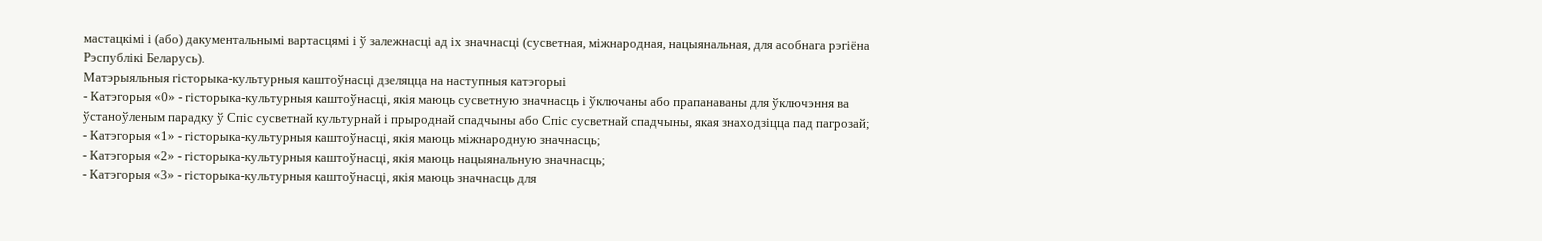мастацкімі і (або) дакументальнымі вартасцямі і ў залежнасці ад іх значнасці (сусветная, міжнародная, нацыянальная, для асобнага рэгіёна Рэспублікі Беларусь).
Матэрыяльныя гісторыка-культурныя каштоўнасці дзеляцца на наступныя катэгорыі
- Катэгорыя «0» - гісторыка-культурныя каштоўнасці, якія маюць сусветную значнасць і ўключаны або прапанаваны для ўключэння ва ўстаноўленым парадку ў Спіс сусветнай культурнай і прыроднай спадчыны або Спіс сусветнай спадчыны, якая знаходзіцца пад пагрозай;
- Катэгорыя «1» - гісторыка-культурныя каштоўнасці, якія маюць міжнародную значнасць;
- Катэгорыя «2» - гісторыка-культурныя каштоўнасці, якія маюць нацыянальную значнасць;
- Катэгорыя «3» - гісторыка-культурныя каштоўнасці, якія маюць значнасць для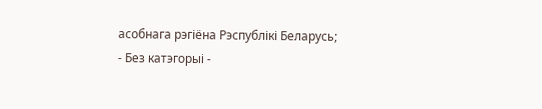асобнага рэгіёна Рэспублікі Беларусь;
- Без катэгорыі -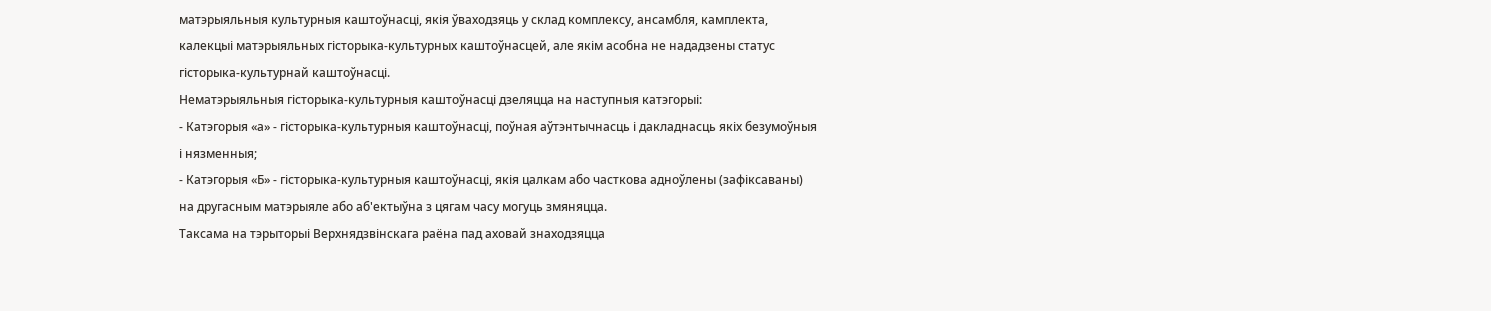матэрыяльныя культурныя каштоўнасці, якія ўваходзяць у склад комплексу, ансамбля, камплекта, калекцыі матэрыяльных гісторыка-культурных каштоўнасцей, але якім асобна не нададзены статус гісторыка-культурнай каштоўнасці.
Нематэрыяльныя гісторыка-культурныя каштоўнасці дзеляцца на наступныя катэгорыі:
- Катэгорыя «а» - гісторыка-культурныя каштоўнасці, поўная аўтэнтычнасць і дакладнасць якіх безумоўныя і нязменныя;
- Катэгорыя «Б» - гісторыка-культурныя каштоўнасці, якія цалкам або часткова адноўлены (зафіксаваны) на другасным матэрыяле або аб'ектыўна з цягам часу могуць змяняцца.
Таксама на тэрыторыі Верхнядзвінскага раёна пад аховай знаходзяцца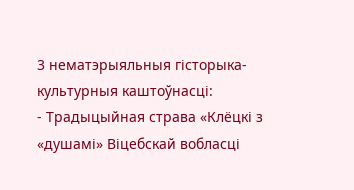3 нематэрыяльныя гісторыка-культурныя каштоўнасці:
- Традыцыйная страва «Клёцкі з «душамі» Віцебскай вобласці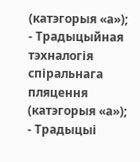(катэгорыя «а»);
- Традыцыйная тэхналогія спіральнага пляцення (катэгорыя «а»);
- Традыцыі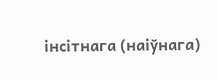інсітнага (наіўнага)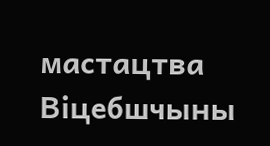мастацтва Віцебшчыны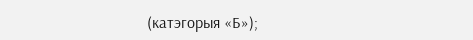(катэгорыя «Б»);